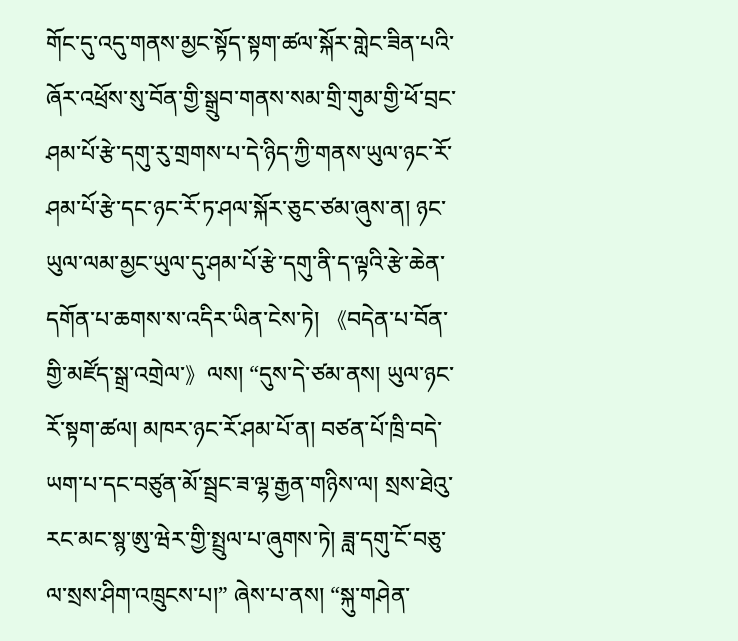གོང་དུ་འདུ་གནས་མྱང་སྟོད་སྟག་ཚལ་སྐོར་གླེང་ཟིན་པའི་ཞོར་འཕྲོས་སུ་བོན་གྱི་སྒྲུབ་གནས་སམ་གྲི་གུམ་གྱི་ཕོ་བྲང་ཤམ་པོ་རྩེ་དགུ་རུ་གྲགས་པ་དེ་ཉིད་ཀྱི་གནས་ཡུལ་ཉང་རོ་ཤམ་པོ་རྩེ་དང་ཉང་རོ་ཏ་ཤལ་སྐོར་ཅུང་ཙམ་ཞུས་ན། ཉང་ཡུལ་ལམ་མྱང་ཡུལ་དུ་ཤམ་པོ་རྩེ་དགུ་ནི་ད་ལྟའི་རྩེ་ཆེན་དགོན་པ་ཆགས་ས་འདིར་ཡིན་ངེས་ཏེ། 《བདེན་པ་བོན་གྱི་མཛོད་སྒྲ་འགྲེལ་》ལས། “དུས་དེ་ཙམ་ནས། ཡུལ་ཉང་རོ་སྟག་ཚལ། མཁར་ཉང་རོ་ཤམ་པོ་ན། བཙན་པོ་ཁྲི་བདེ་ཡག་པ་དང་བཙུན་མོ་སྦྲང་ཟ་ལྷ་རྒྱན་གཉིས་ལ། སྲས་ཐེའུ་རང་མང་སྙ་ཨུ་ཝེར་གྱི་སྤྲུལ་པ་ཞུགས་ཏེ། ཟླ་དགུ་ངོ་བཅུ་ལ་སྲས་ཤིག་འཁྲུངས་པ།” ཞེས་པ་ནས། “སྐུ་གཤེན་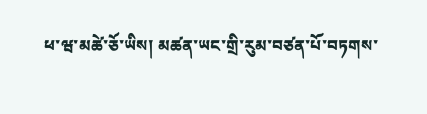ཕ་ཝ་མཚེ་ཅོ་ཡིས། མཚན་ཡང་གྲི་རུམ་བཙན་པོ་བཏགས་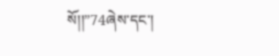སོ།།”74ཞེས་དང་།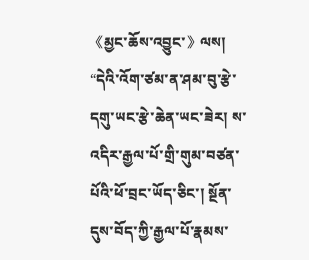《མྱང་ཆོས་འབྱུང་》ལས། “དེའི་འོག་ཙམ་ན་ཤམ་བུ་རྩེ་དགུ་ཡང་རྩེ་ཆེན་ཡང་ཟེར། ས་འདིར་རྒྱལ་པོ་གྲི་གུམ་བཙན་པོའི་ཕོ་བྲང་ཡོད་ཅིང་། སྔོན་དུས་བོད་ཀྱི་རྒྱལ་པོ་རྣམས་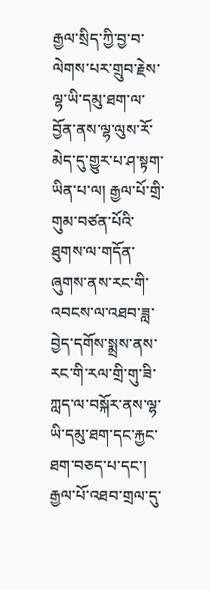རྒྱལ་སྲིད་ཀྱི་བྱ་བ་ལེགས་པར་གྲུབ་རྗེས་ལྷ་ཡི་དམུ་ཐག་ལ་བྱོན་ནས་ལྷ་ལུས་རོ་མེད་དུ་གྱུར་པ་ཤ་སྟག་ཡིན་པ་ལ། རྒྱལ་པོ་གྲི་གུམ་བཙན་པོའི་ཐུགས་ལ་གདོན་ཞུགས་ནས་རང་གི་འབངས་ལ་འཐབ་ཟླ་བྱེད་དགོས་སྨྲས་ནས་རང་གི་རལ་གྲི་གུ་ཟི་ཀླད་ལ་བསྐོར་ནས་ལྷ་ཡི་དམུ་ཐག་དང་རྐྱང་ཐག་བཅད་པ་དང་། རྒྱལ་པོ་འཐབ་གྲལ་དུ་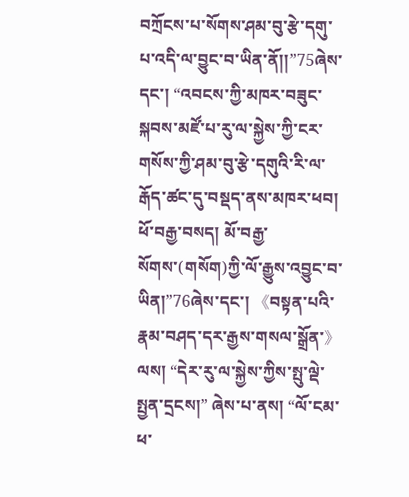བཀྲོངས་པ་སོགས་ཤམ་བུ་རྩེ་དགུ་པ་འདི་ལ་བྱུང་བ་ཡིན་ནོ།།”75ཞེས་དང་། “འབངས་ཀྱི་མཁར་བཟུང་སྐབས་མཛོ་པ་རུ་ལ་སྐྱེས་ཀྱི་ངར་གསོས་ཀྱི་ཤམ་བུ་རྩེ་དགུའི་རི་ལ་རྒོད་ཚང་དུ་བསྡད་ནས་མཁར་ཕབ། ཕོ་བརྒྱ་བསད། མོ་བརྒྱ་སོགས་(གསོག)ཀྱི་ལོ་རྒྱུས་འབྱུང་བ་ཡིན།”76ཞེས་དང་། 《བསྟན་པའི་རྣམ་བཤད་དར་རྒྱས་གསལ་སྒྲོན་》ལས། “དེར་རུ་ལ་སྐྱེས་ཀྱིས་སྤུ་ལྡེ་སྤྱན་དྲངས།” ཞེས་པ་ནས། “ལོ་ངམ་ཕ་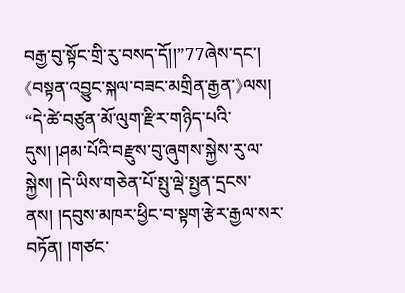བརྒྱ་བུ་སྟོང་གྲི་རུ་བསད་དོ།།”77ཞེས་དང་། 《བསྟན་འབྱུང་སྐལ་བཟང་མགྲིན་རྒྱན་》ལས། “དེ་ཚེ་བཙུན་མོ་ལུག་རྫིར་གཉིད་པའི་དུས། །ཤམ་པོའི་བརྫུས་བུ་ཞུགས་སྐྱེས་རུ་ལ་སྐྱེས། །དེ་ཡིས་གཅེན་པོ་སྤུ་ལྡེ་སྤྱན་དྲངས་ནས། །དབུས་མཁར་ཕྱིང་བ་སྟག་རྩེར་རྒྱལ་སར་བཏོན། །གཙང་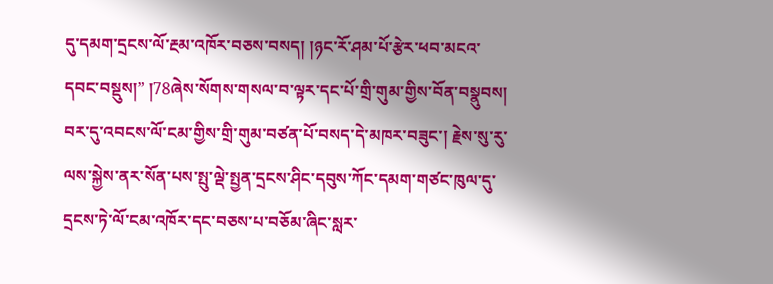དུ་དམག་དྲངས་ལོ་རྔམ་འཁོར་བཅས་བསད། །ཉང་རོ་ཤམ་པོ་རྩེར་ཕབ་མངའ་དབང་བསྡུས།” །78ཞེས་སོགས་གསལ་བ་ལྟར་དང་པོ་གྲི་གུམ་གྱིས་བོན་བསྣུབས། བར་དུ་འབངས་ལོ་ངམ་གྱིས་གྲི་གུམ་བཙན་པོ་བསད་དེ་མཁར་བཟུང་། རྗེས་སུ་རུ་ལས་སྐྱེས་ནར་སོན་པས་སྤུ་ལྡེ་སྤྱན་དྲངས་ཤིང་དབུས་ཀོང་དམག་གཙང་ཁུལ་དུ་དྲངས་ཏེ་ལོ་ངམ་འཁོར་དང་བཅས་པ་བཅོམ་ཞིང་སླར་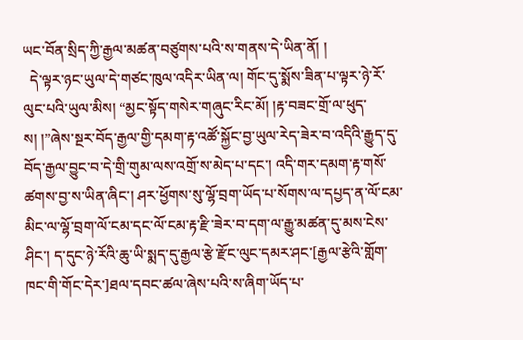ཡང་བོན་སྲིད་ཀྱི་རྒྱལ་མཚན་བཙུགས་པའི་ས་གནས་དེ་ཡིན་ནོ། །
  དེ་ལྟར་ཉང་ཡུལ་དེ་གཙང་ཁུལ་འདིར་ཡིན་ལ། གོང་དུ་སྨོས་ཟིན་པ་ལྟར་ཉེ་རོ་ལུང་པའི་ཡུལ་མིས། “མྱང་སྟོད་གསེར་གཞུང་རིང་མོ། །རྟ་བཟང་གྲོ་ལ་ཕུད་ས། །”ཞེས་སྔར་བོད་རྒྱལ་གྱི་དམག་རྟ་འཚོ་སྐྱོང་བྱ་ཡུལ་རེད་ཟེར་བ་འདིའི་རྒྱུད་དུ་བོད་རྒྱལ་བྱུང་བ་དེ་གྲི་གུམ་ལས་འགྲོ་ས་མེད་པ་དང་། འདི་གར་དམག་རྟ་གསོ་ཚགས་བྱ་ས་ཡིན་ཞིང་། ཤར་ཕྱོགས་སུ་ལྷོ་བྲག་ཡོད་པ་སོགས་ལ་དཔྱད་ན་ལོ་ངམ་མིང་ལ་ལྷོ་བྲག་ལོ་ངམ་དང་ལོ་ངམ་རྟ་རྫི་ཟེར་བ་དག་ལ་རྒྱུ་མཚན་དུ་མས་ངེས་ཤིང་། ད་དུང་ཉེ་རོའི་ཆུ་ཡི་སྨད་དུ་རྒྱལ་རྩེ་རྫོང་ལུང་དམར་ཤང་[རྒྱལ་རྩེའི་གློག་ཁང་གི་གོང་དེར་]ཐལ་དབང་ཚལ་ཞེས་པའི་ས་ཞིག་ཡོད་པ་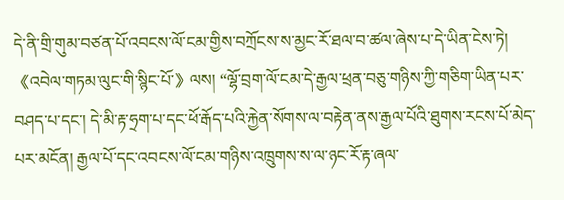དེ་ནི་གྲི་གུམ་བཙན་པོ་འབངས་ལོ་ངམ་གྱིས་བཀྲོངས་ས་མྱང་རོ་ཐལ་བ་ཚལ་ཞེས་པ་དེ་ཡིན་ངེས་ཏེ། 《འབེལ་གཏམ་ལུང་གི་སྙིང་པོ་》ལས། “ལྷོ་བྲག་ལོ་ངམ་དེ་རྒྱལ་ཕྲན་བཅུ་གཉིས་ཀྱི་གཅིག་ཡིན་པར་བཤད་པ་དང་། དེ་མི་རྟ་ཧྲག་པ་དང་ཕོ་རྒོད་པའི་རྐྱེན་སོགས་ལ་བརྟེན་ནས་རྒྱལ་པོའི་ཐུགས་རངས་པོ་མེད་པར་མངོན། རྒྱལ་པོ་དང་འབངས་ལོ་ངམ་གཉིས་འཁྲུགས་ས་ལ་ཉང་རོ་རྟ་ཞལ་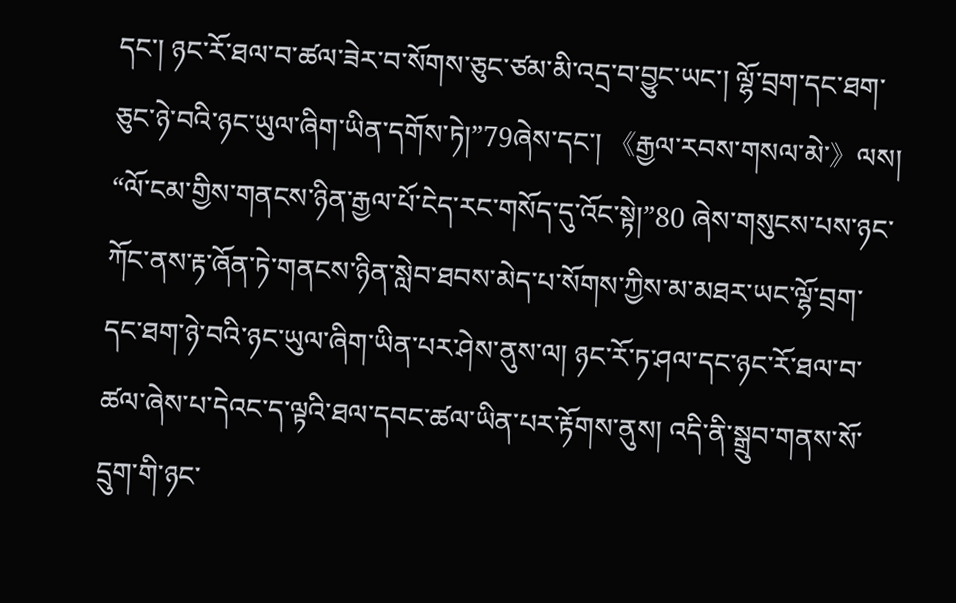དང་། ཉང་རོ་ཐལ་བ་ཚལ་ཟེར་བ་སོགས་ཅུང་ཙམ་མི་འདྲ་བ་བྱུང་ཡང་། ལྷོ་བྲག་དང་ཐག་ཅུང་ཉེ་བའི་ཉང་ཡུལ་ཞིག་ཡིན་དགོས་ཏེ།”79ཞེས་དང་། 《རྒྱལ་རབས་གསལ་མེ་》ལས། “ལོ་ངམ་གྱིས་གནངས་ཉིན་རྒྱལ་པོ་ངེད་རང་གསོད་དུ་འོང་སྟེ།”80 ཞེས་གསུངས་པས་ཉང་ཀོང་ནས་རྟ་ཞོན་ཏེ་གནངས་ཉིན་སླེབ་ཐབས་མེད་པ་སོགས་ཀྱིས་མ་མཐར་ཡང་ལྷོ་བྲག་དང་ཐག་ཉེ་བའི་ཉང་ཡུལ་ཞིག་ཡིན་པར་ཤེས་ནུས་ལ། ཉང་རོ་ཏ་ཤལ་དང་ཉང་རོ་ཐལ་བ་ཚལ་ཞེས་པ་དེའང་ད་ལྟའི་ཐལ་དབང་ཚལ་ཡིན་པར་རྟོགས་ནུས། འདི་ནི་སྒྲུབ་གནས་སོ་དྲུག་གི་ཉང་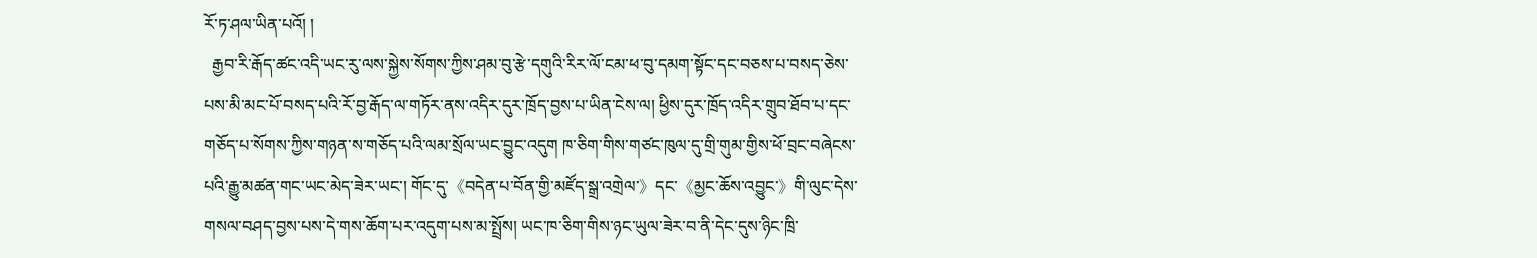རོ་ཏ་ཤལ་ཡིན་པའོ། །
  རྒྱབ་རི་རྒོད་ཚང་འདི་ཡང་རུ་ལས་སྐྱེས་སོགས་ཀྱིས་ཤམ་བུ་རྩེ་དགུའི་རིར་ལོ་ངམ་ཕ་བུ་དམག་སྟོང་དང་བཅས་པ་བསད་ཅེས་པས་མི་མང་པོ་བསད་པའི་རོ་བྱ་རྒོད་ལ་གཏོར་ནས་འདིར་དུར་ཁྲོད་བྱས་པ་ཡིན་ངེས་ལ། ཕྱིས་དུར་ཁྲོད་འདིར་གྲུབ་ཐོབ་པ་དང་གཅོད་པ་སོགས་ཀྱིས་གཉན་ས་གཅོད་པའི་ལམ་སྲོལ་ཡང་བྱུང་འདུག ཁ་ཅིག་གིས་གཙང་ཁུལ་དུ་གྲི་གུམ་གྱིས་ཕོ་བྲང་བཞེངས་པའི་རྒྱུ་མཚན་གང་ཡང་མེད་ཟེར་ཡང་། གོང་དུ་《བདེན་པ་བོན་གྱི་མཛོད་སྒྲ་འགྲེལ་》དང་《མྱང་ཆོས་འབྱུང་》གི་ལུང་དེས་གསལ་བཤད་བྱས་པས་དེ་གས་ཆོག་པར་འདུག་པས་མ་སྤྲོས། ཡང་ཁ་ཅིག་གིས་ཉང་ཡུལ་ཟེར་བ་ནི་དེང་དུས་ཉིང་ཁྲི་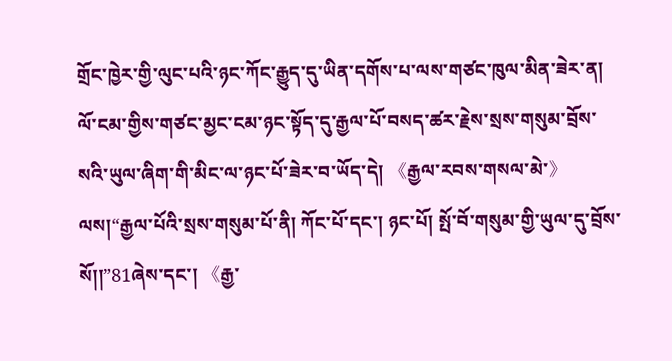གྲོང་ཁྱེར་གྱི་ལུང་པའི་ཉང་ཀོང་རྒྱུད་དུ་ཡིན་དགོས་པ་ལས་གཙང་ཁུལ་མིན་ཟེར་ན། ལོ་ངམ་གྱིས་གཙང་མྱང་ངམ་ཉང་སྟོད་དུ་རྒྱལ་པོ་བསད་ཚར་རྗེས་སྲས་གསུམ་བྲོས་སའི་ཡུལ་ཞིག་གི་མིང་ལ་ཉང་པོ་ཟེར་བ་ཡོད་དེ། 《རྒྱལ་རབས་གསལ་མེ་》ལས།“རྒྱལ་པོའི་སྲས་གསུམ་པོ་ནི། ཀོང་པོ་དང་། ཉང་པོ། སྤོ་བོ་གསུམ་གྱི་ཡུལ་དུ་བྲོས་སོ།།”81ཞེས་དང་། 《རྒྱ་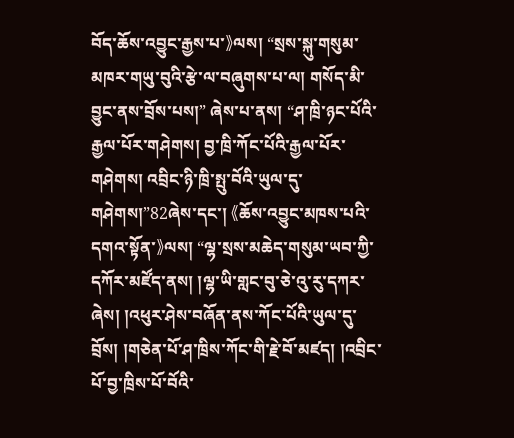བོད་ཆོས་འབྱུང་རྒྱས་པ་》ལས། “སྲས་སྐུ་གསུམ་མཁར་གཡུ་བུའི་རྩེ་ལ་བཞུགས་པ་ལ། གསོད་མི་བྱུང་ནས་བྲོས་པས།” ཞེས་པ་ནས། “ཤ་ཁྲི་ཉང་པོའི་རྒྱལ་པོར་གཤེགས། བྱ་ཁྲི་ཀོང་པོའི་རྒྱལ་པོར་གཤེགས། འབྲིང་ཉི་ཁྲི་སྤུ་བོའི་ཡུལ་དུ་གཤེགས།”82ཞེས་དང་། 《ཆོས་འབྱུང་མཁས་པའི་དགའ་སྟོན་》ལས། “ལྷ་སྲས་མཆེད་གསུམ་ཡབ་ཀྱི་དཀོར་མཛོད་ནས། །ལྷ་ཡི་གླང་བུ་ཅེ་འུ་རུ་དཀར་ཞེས། །འཕུར་ཤེས་བཞོན་ནས་ཀོང་པོའི་ཡུལ་དུ་བྲོས། །གཅེན་པོ་ཤ་ཁྲིས་ཀོང་གི་རྗེ་བོ་མཛད། །འབྲིང་པོ་བྱ་ཁྲིས་པོ་བོའི་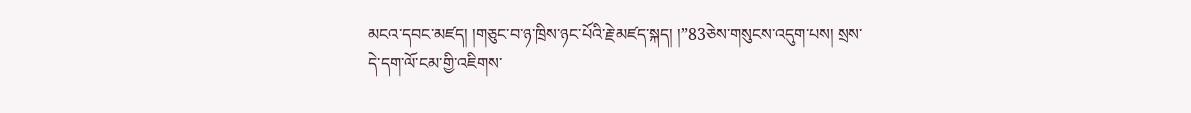མངའ་དབང་མཛད། །གཅུང་བ་ཉ་ཁྲིས་ཉང་པོའི་རྗེ་མཛད་སྐད། །”83ཅེས་གསུངས་འདུག་པས། སྲས་དེ་དག་ལོ་ངམ་གྱི་འཇིགས་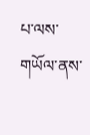པ་ལས་གཡོལ་ནས་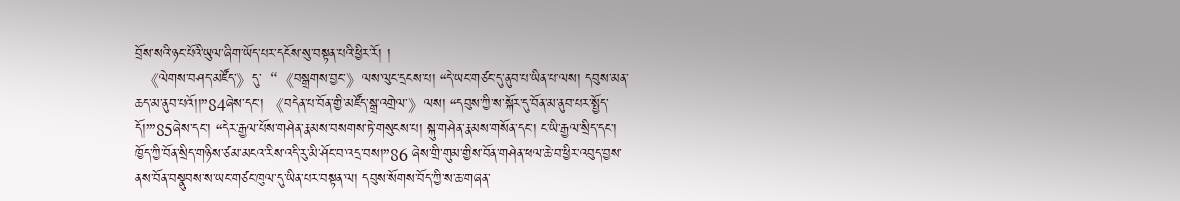བྲོས་སའི་ཉང་པོའི་ཡུལ་ཞིག་ཡོད་པར་དངོས་སུ་བསྟན་པའི་ཕྱིར་རོ། །
  《ལེགས་བཤད་མཛོད་》དུ་“《བསྒྲགས་བྱང་》ལས་ལུང་དྲངས་པ། “དེ་ཡང་གཙང་དུ་ནུབ་པ་ཡིན་པ་ལས། དབུས་མན་ཆད་མ་ནུབ་པའོ།།”84ཞེས་དང་། 《བདེན་པ་བོན་གྱི་མཛོད་སྒྲ་འགྲེལ་》ལས། “དབུས་ཀྱི་ས་སྐོར་དུ་བོན་མ་ནུབ་པར་སྤྱོད་དོ།’”85ཞེས་དང་། “དེར་རྒྱལ་པོས་གཤེན་རྣམས་བསགས་ཏེ་གསུངས་པ། སྐུ་གཤེན་རྣམས་གསོན་དང་། ང་ཡི་རྒྱལ་སྲིད་དང་། ཁྱོད་ཀྱི་བོན་སྲིད་གཉིས་ཙམ་མངའ་རིས་འདི་རུ་མི་ཤོང་བ་འདྲ་བས།”86 ཞེས་གྲི་གུམ་གྱིས་བོན་གཤེན་ཕལ་ཆེ་བ་ཕྱིར་འབུད་བྱས་ནས་བོན་བསྣུབས་ས་ཡང་གཙང་ཁུལ་དུ་ཡིན་པར་བསྟན་ལ། དབུས་སོགས་བོད་ཀྱི་ས་ཆ་གཞན་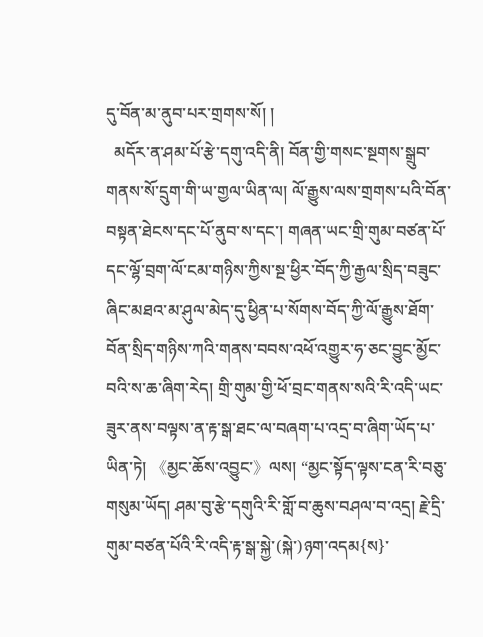དུ་བོན་མ་ནུབ་པར་གྲགས་སོ། །
  མདོར་ན་ཤམ་པོ་རྩེ་དགུ་འདི་ནི། བོན་གྱི་གསང་སྔགས་སྒྲུབ་གནས་སོ་དྲུག་གི་ཡ་གྱལ་ཡིན་ལ། ལོ་རྒྱུས་ལས་གྲགས་པའི་བོན་བསྟན་ཐེངས་དང་པོ་ནུབ་ས་དང་། གཞན་ཡང་གྲི་གུམ་བཙན་པོ་དང་ལྷོ་བྲག་ལོ་ངམ་གཉིས་ཀྱིས་སྔ་ཕྱིར་བོད་ཀྱི་རྒྱལ་སྲིད་བཟུང་ཞིང་མཐའ་མ་ཤུལ་མེད་དུ་ཕྱིན་པ་སོགས་བོད་ཀྱི་ལོ་རྒྱུས་ཐོག་བོན་སྲིད་གཉིས་ཀའི་གནས་བབས་འཕོ་འགྱུར་ཧ་ཅང་བྱུང་མྱོང་བའི་ས་ཆ་ཞིག་རེད། གྲི་གུམ་གྱི་ཕོ་བྲང་གནས་སའི་རི་འདི་ཡང་ཟུར་ནས་བལྟས་ན་རྟ་སྒ་ཐང་ལ་བཞག་པ་འདྲ་བ་ཞིག་ཡོད་པ་ཡིན་ཏེ། 《མྱང་ཆོས་འབྱུང་》ལས། “མྱང་སྟོད་ལྟས་ངན་རི་བཅུ་གསུམ་ཡོད། ཤམ་བུ་རྩེ་དགུའི་རི་གློ་བ་ཆུས་བཤལ་བ་འདྲ། རྗེ་དྲི་གུམ་བཙན་པོའི་རི་འདི་རྟ་སྒ་སྐྱེ་(སྐེ་)ཉག་འདམ{ས}་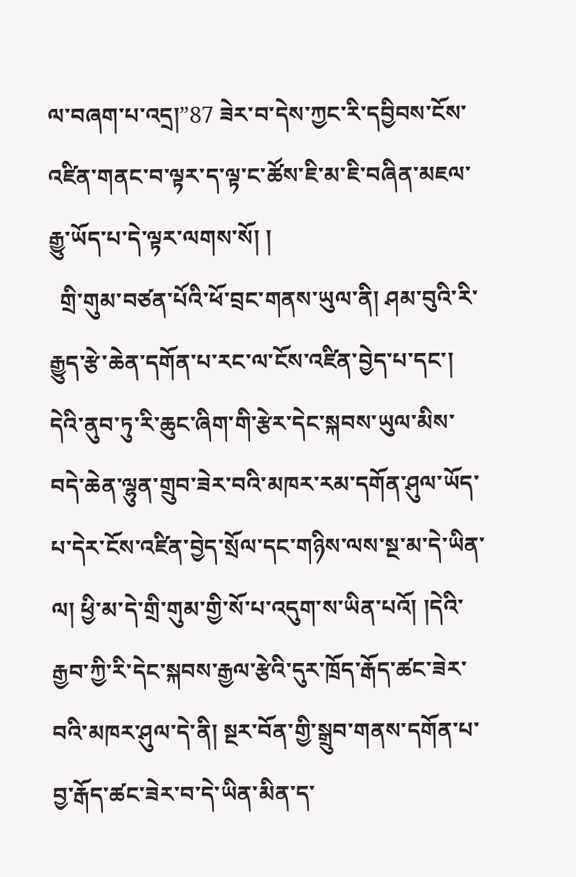ལ་བཞག་པ་འདྲ།”87 ཟེར་བ་དེས་ཀྱང་རི་དབྱིབས་ངོས་འཛིན་གནང་བ་ལྟར་ད་ལྟ་ང་ཚོས་ཇི་མ་ཇི་བཞིན་མཇལ་རྒྱུ་ཡོད་པ་དེ་ལྟར་ལགས་སོ། །
  གྲི་གུམ་བཙན་པོའི་ཕོ་བྲང་གནས་ཡུལ་ནི། ཤམ་བུའི་རི་རྒྱུད་རྩེ་ཆེན་དགོན་པ་རང་ལ་ངོས་འཛིན་བྱེད་པ་དང་། དེའི་ནུབ་ཏུ་རི་ཆུང་ཞིག་གི་རྩེར་དེང་སྐབས་ཡུལ་མིས་བདེ་ཆེན་ལྷུན་གྲུབ་ཟེར་བའི་མཁར་རམ་དགོན་ཤུལ་ཡོད་པ་དེར་ངོས་འཛིན་བྱེད་སྲོལ་དང་གཉིས་ལས་སྔ་མ་དེ་ཡིན་ལ། ཕྱི་མ་དེ་གྲི་གུམ་གྱི་སོ་པ་འདུག་ས་ཡིན་པའོ། །དེའི་རྒྱབ་ཀྱི་རི་དེང་སྐབས་རྒྱལ་རྩེའི་དུར་ཁྲོད་རྒོད་ཚང་ཟེར་བའི་མཁར་ཤུལ་དེ་ནི། སྔར་བོན་གྱི་སྒྲུབ་གནས་དགོན་པ་བྱ་རྒོད་ཚང་ཟེར་བ་དེ་ཡིན་མིན་ད་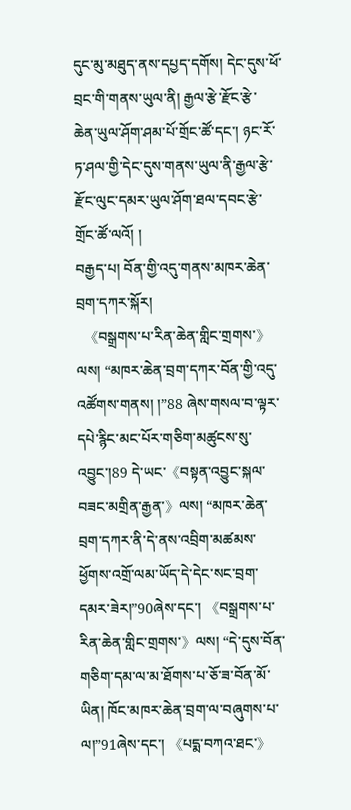དུང་མུ་མཐུད་ནས་དཔྱད་དགོས། དེང་དུས་ཕོ་བྲང་གི་གནས་ཡུལ་ནི། རྒྱལ་རྩེ་རྫོང་རྩེ་ཆེན་ཡུལ་ཤོག་ཤམ་པོ་གྲོང་ཚོ་དང་། ཉང་རོ་ཏ་ཤལ་གྱི་དེང་དུས་གནས་ཡུལ་ནི་རྒྱལ་རྩེ་རྫོང་ལུང་དམར་ཡུལ་ཤོག་ཐལ་དབང་རྩེ་གྲོང་ཚོ་ལའོ། །
བརྒྱད་པ། བོན་གྱི་འདུ་གནས་མཁར་ཆེན་བྲག་དཀར་སྐོར།
  《བསྒྲགས་པ་རིན་ཆེན་གླིང་གྲགས་》ལས། “མཁར་ཆེན་བྲག་དཀར་བོན་གྱི་འདུ་འཚོགས་གནས། །”88 ཞེས་གསལ་བ་ལྟར་དཔེ་རྙིང་མང་པོར་གཅིག་མཚུངས་སུ་འབྱུང་།89 དེ་ཡང་《བསྟན་འབྱུང་སྐལ་བཟང་མགྲིན་རྒྱན་》ལས། “མཁར་ཆེན་བྲག་དཀར་ནི་དེ་ནས་འབྲིག་མཚམས་ཕྱོགས་འགྲོ་ལམ་ཡོད་དེ་དེང་སང་བྲག་དམར་ཟེར།”90ཞེས་དང་། 《བསྒྲགས་པ་རིན་ཆེན་གླིང་གྲགས་》ལས། “དེ་དུས་བོན་གཅིག་དམ་ལ་མ་ཐོགས་པ་ཅོ་ཟ་བོན་མོ་ཡིན། ཁོང་མཁར་ཆེན་བྲག་ལ་བཞུགས་པ་ལ།”91ཞེས་དང་། 《པདྨ་བཀའ་ཐང་》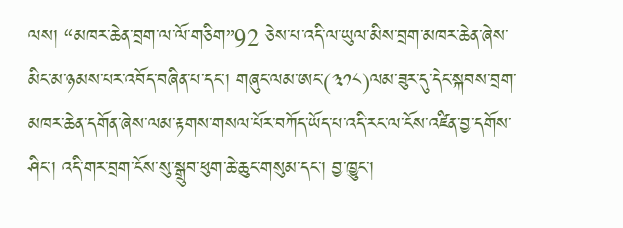ལས། “མཁར་ཆེན་བྲག་ལ་ལོ་གཅིག”92 ཅེས་པ་འདི་ལ་ཡུལ་མིས་བྲག་མཁར་ཆེན་ཞེས་མིང་མ་ཉམས་པར་འབོད་བཞིན་པ་དང་། གཞུང་ལམ་ཨང་(༣༡༨)ལམ་ཟུར་དུ་དེང་སྐབས་བྲག་མཁར་ཆེན་དགོན་ཞེས་ལམ་རྟགས་གསལ་པོར་བཀོད་ཡོད་པ་འདི་རང་ལ་ངོས་འཛིན་བྱ་དགོས་ཤིང་། འདི་གར་བྲག་ངོས་སུ་སྒྲུབ་ཕུག་ཆེ་ཆུང་གསུམ་དང་། བྱ་ཁྱུང་།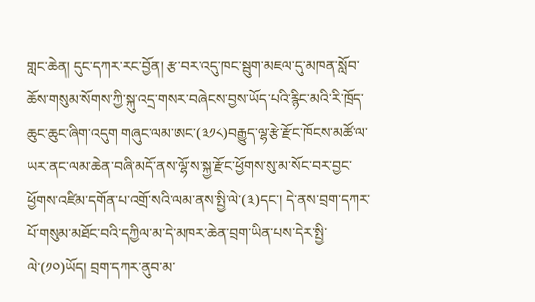གླང་ཆེན། དུང་དཀར་རང་བྱོན། རྩ་བར་འདུ་ཁང་སྦུག་མཇལ་དུ་མཁན་སློབ་ཆོས་གསུམ་སོགས་ཀྱི་སྐུ་འདྲ་གསར་བཞེངས་བྱས་ཡོད་པའི་རྙིང་མའི་རི་ཁྲོད་ཆུང་ཆུང་ཞིག་འདུག གཞུང་ལམ་ཨང་(༣༡༨)བརྒྱུད་ལྷ་རྩེ་རྫོང་ཁོངས་མཚོ་ལ་ཡར་ནང་ལམ་ཆེན་བཞི་མདོ་ནས་ལྷོ་ས་སྐྱ་རྫོང་ཕྱོགས་སུ་མ་སོང་བར་བྱང་ཕྱོགས་འཛིམ་དགོན་པ་འགྲོ་སའི་ལམ་ནས་སྤྱི་ལེ་(༣)དང་། དེ་ནས་བྲག་དཀར་པོ་གསུམ་མཐོང་བའི་དཀྱིལ་མ་དེ་མཁར་ཆེན་བྲག་ཡིན་པས་དེར་སྤྱི་ལེ་(༡༠)ཡོད། བྲག་དཀར་ནུབ་མ་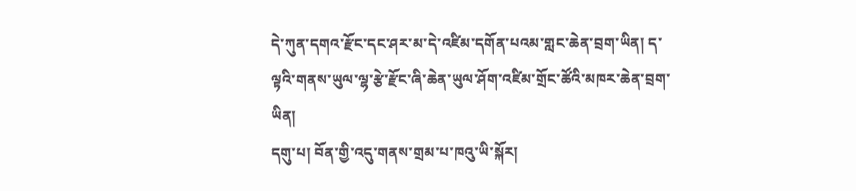དེ་ཀུན་དགའ་རྫོང་དང་ཤར་མ་དེ་འཛིམ་དགོན་པའམ་གླང་ཆེན་བྲག་ཡིན། ད་ལྟའི་གནས་ཡུལ་ལྷ་རྩེ་རྫོང་ཞི་ཆེན་ཡུལ་ཤོག་འཛིམ་གྲོང་ཚོའི་མཁར་ཆེན་བྲག་ཡིན།
དགུ་པ། བོན་གྱི་འདུ་གནས་གྲམ་པ་ཁའུ་ཡི་སྐོར།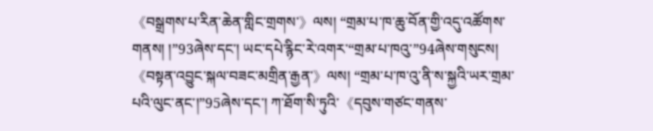《བསྒྲགས་པ་རིན་ཆེན་གླིང་གྲགས་》ལས། “གྲམ་པ་ཁ་ཆུ་བོན་གྱི་འདུ་འཚོགས་གནས། །”93ཞེས་དང་། ཡང་དཔེ་རྙིང་རེ་འགར་“གྲམ་པ་ཁའུ་”94ཞེས་གསུངས། 《བསྟན་འབྱུང་སྐལ་བཟང་མགྲིན་རྒྱན་》ལས། “གྲམ་པ་ཁ་འུ་ནི་ས་སྐྱའི་ཡར་གྲམ་པའི་ལུང་ནང་།”95ཞེས་དང་། ཀ་ཐོག་སི་ཏུའི་《དབུས་གཙང་གནས་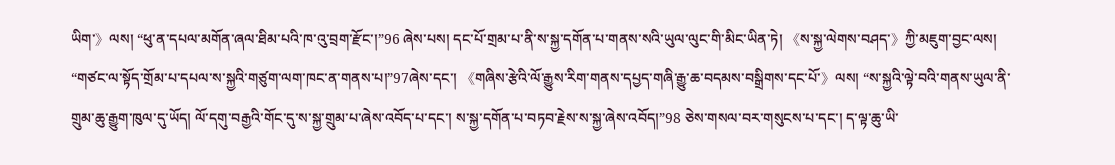ཡིག་》ལས། “ཕུ་ན་དཔལ་མགོན་ཞལ་ཐིམ་པའི་ཁ་འུ་བྲག་རྫོང་།”96 ཞེས་པས། དང་པོ་གྲམ་པ་ནི་ས་སྐྱ་དགོན་པ་གནས་སའི་ཡུལ་ལུང་གི་མིང་ཡིན་ཏེ། 《ས་སྐྱ་ལེགས་བཤད་》ཀྱི་མཇུག་བྱང་ལས། “གཙང་ལ་སྟོད་གྲོམ་པ་དཔལ་ས་སྐྱའི་གཙུག་ལག་ཁང་ན་གནས་པ།”97ཞེས་དང་། 《གཞིས་རྩེའི་ལོ་རྒྱུས་རིག་གནས་དཔྱད་གཞི་རྒྱུ་ཆ་བདམས་བསྒྲིགས་དང་པོ་》ལས། “ས་སྐྱའི་ལྟེ་བའི་གནས་ཡུལ་ནི་གྲུམ་ཆུ་རྒྱུག་ཁུལ་དུ་ཡོད། ལོ་དགུ་བརྒྱའི་གོང་དུ་ས་སྐྱ་གྲུམ་པ་ཞེས་འབོད་པ་དང་། ས་སྐྱ་དགོན་པ་བཏབ་རྗེས་ས་སྐྱ་ཞེས་འབོད།”98 ཅེས་གསལ་བར་གསུངས་པ་དང་། ད་ལྟ་ཆུ་ཡི་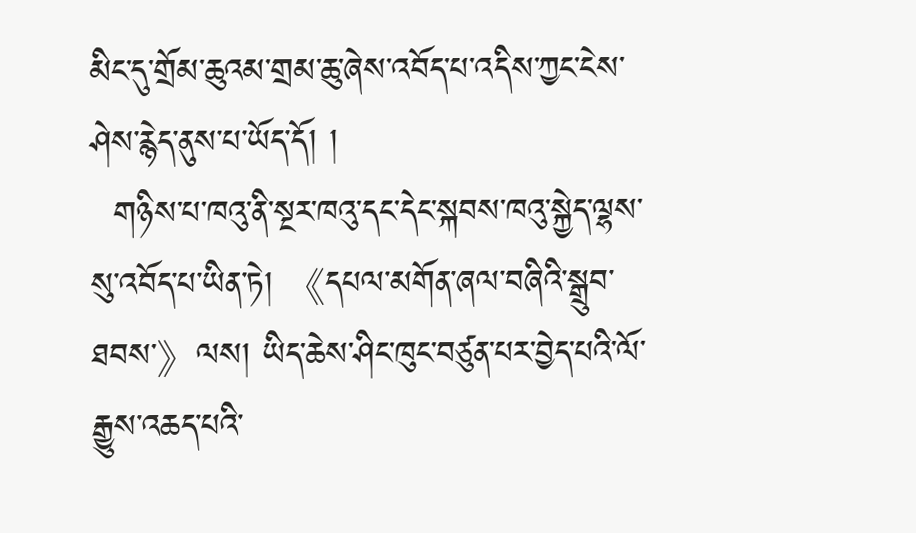མིང་དུ་གྲོམ་ཆུའམ་གྲམ་ཆུ་ཞེས་འབོད་པ་འདིས་ཀྱང་ངེས་ཤེས་རྙེད་ནུས་པ་ཡོད་དོ། །
  གཉིས་པ་ཁའུ་ནི་སྔར་ཁའུ་དང་དེང་སྐབས་ཁའུ་སྐྱེད་ལྷས་སུ་འབོད་པ་ཡིན་ཏེ། 《དཔལ་མགོན་ཞལ་བཞིའི་སྒྲུབ་ཐབས་》ལས། ཡིད་ཆེས་ཤིང་ཁུང་བཙུན་པར་བྱེད་པའི་ལོ་རྒྱུས་འཆད་པའི་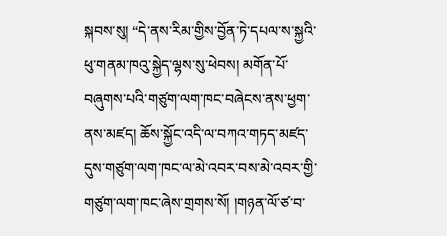སྐབས་སུ། “དེ་ནས་རིམ་གྱིས་བྱོན་ཏེ་དཔལ་ས་སྐྱའི་ཕུ་གནམ་ཁའུ་སྐྱེད་ལྷས་སུ་ཕེབས། མགོན་པོ་བཞུགས་པའི་གཙུག་ལག་ཁང་བཞེངས་ནས་ཕྱག་ནས་མཛད། ཆོས་སྐྱོང་འདི་ལ་བཀའ་གཏད་མཛད་དུས་གཙུག་ལག་ཁང་ལ་མེ་འབར་བས་མེ་འབར་གྱི་གཙུག་ལག་ཁང་ཞེས་གྲགས་སོ། །གཉན་ལོ་ཙ་བ་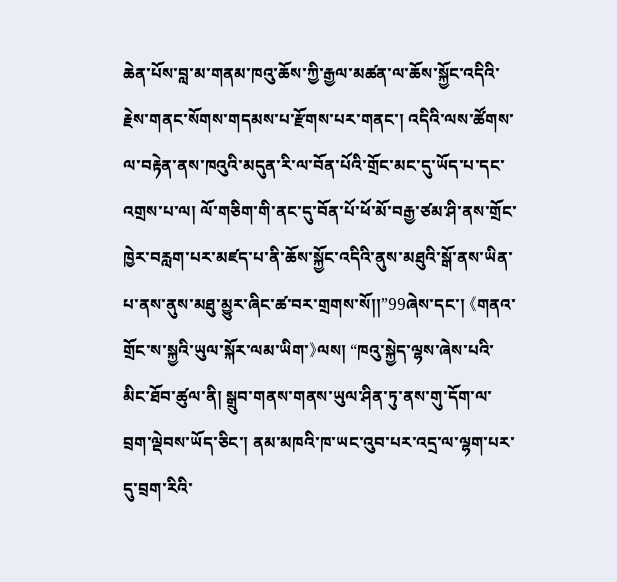ཆེན་པོས་བླ་མ་གནམ་ཁའུ་ཆོས་ཀྱི་རྒྱལ་མཚན་ལ་ཆོས་སྐྱོང་འདིའི་རྗེས་གནང་སོགས་གདམས་པ་རྫོགས་པར་གནང་། འདིའི་ལས་ཚོགས་ལ་བརྟེན་ནས་ཁའུའི་མདུན་རི་ལ་བོན་པོའི་གྲོང་མང་དུ་ཡོད་པ་དང་འགྲས་པ་ལ། ལོ་གཅིག་གི་ནང་དུ་བོན་པོ་ཕོ་མོ་བརྒྱ་ཙམ་ཤི་ནས་གྲོང་ཁྱེར་བརླག་པར་མཛད་པ་ནི་ཆོས་སྐྱོང་འདིའི་ནུས་མཐུའི་སྒོ་ནས་ཡིན་པ་ནས་ནུས་མཐུ་མྱུར་ཞིང་ཚ་བར་གྲགས་སོ།།”99ཞེས་དང་། 《གནའ་གྲོང་ས་སྐྱའི་ཡུལ་སྐོར་ལམ་ཡིག་》ལས། “ཁའུ་སྐྱེད་ལྷས་ཞེས་པའི་མིང་ཐོབ་ཚུལ་ནི། སྒྲུབ་གནས་གནས་ཡུལ་ཤིན་ཏུ་ནས་གུ་དོག་ལ་བྲག་ལྡེབས་ཡོད་ཅིང་། ནམ་མཁའི་ཁ་ཡང་འུབ་པར་འདྲ་ལ་ལྷག་པར་དུ་བྲག་རིའི་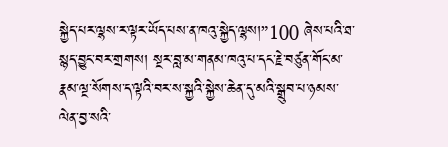སྐྱེད་པར་ལྷས་ར་ལྟར་ཡོད་པས་ན་ཁའུ་སྐྱེད་ལྷས།”100 ཞེས་པའི་ཐ་སྙད་བྱུང་བར་གྲགས། སྔར་བླ་མ་གནམ་ཁའུ་པ་དང་རྗེ་བཙུན་གོང་མ་རྣམ་ལྔ་སོགས་ད་ལྟའི་བར་ས་སྐྱའི་སྐྱེས་ཆེན་དུ་མའི་སྒྲུབ་པ་ཉམས་ལེན་བྱ་སའི་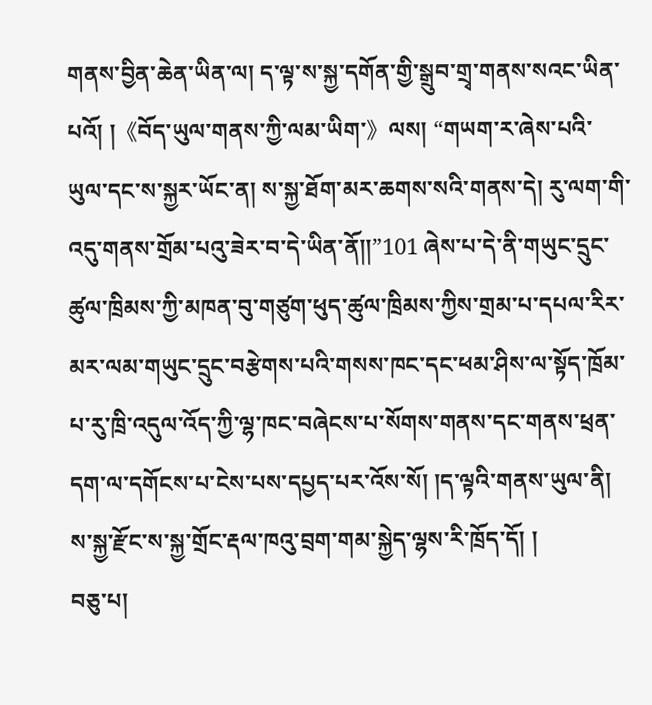གནས་བྱིན་ཆེན་ཡིན་ལ། ད་ལྟ་ས་སྐྱ་དགོན་གྱི་སྒྲུབ་གྲྭ་གནས་སའང་ཡིན་པའོ། །《བོད་ཡུལ་གནས་ཀྱི་ལམ་ཡིག་》ལས། “གཡག་ར་ཞེས་པའི་ཡུལ་དང་ས་སྐྱར་ཡོང་ན། ས་སྐྱ་ཐོག་མར་ཆགས་སའི་གནས་དེ། རུ་ལག་གི་འདུ་གནས་གྲོམ་པའུ་ཟེར་བ་དེ་ཡིན་ནོ།།”101 ཞེས་པ་དེ་ནི་གཡུང་དྲུང་ཚུལ་ཁྲིམས་ཀྱི་མཁན་བུ་གཙུག་ཕུད་ཚུལ་ཁྲིམས་ཀྱིས་གྲམ་པ་དཔལ་རིར་མར་ལམ་གཡུང་དྲུང་བརྩེགས་པའི་གསས་ཁང་དང་ཕམ་ཤིས་ལ་སྟོད་ཁྲོམ་པ་རུ་ཁྲི་འདུལ་འོད་ཀྱི་ལྷ་ཁང་བཞེངས་པ་སོགས་གནས་དང་གནས་ཕྲན་དག་ལ་དགོངས་པ་ངེས་པས་དཔྱད་པར་འོས་སོ། །ད་ལྟའི་གནས་ཡུལ་ནི། ས་སྐྱ་རྫོང་ས་སྐྱ་གྲོང་རྡལ་ཁའུ་བྲག་གམ་སྐྱེད་ལྷས་རི་ཁྲོད་དོ། །
བཅུ་པ།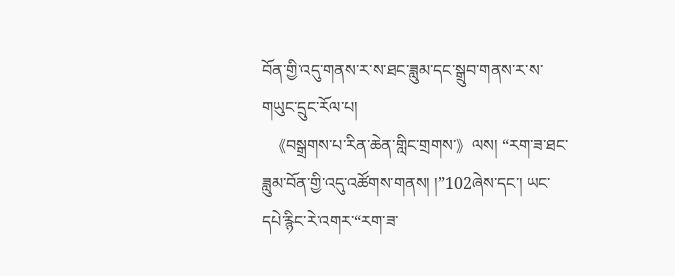བོན་གྱི་འདུ་གནས་ར་ས་ཐང་ཟླུམ་དང་སྒྲུབ་གནས་ར་ས་གཡུང་དྲུང་རོལ་པ།
  《བསྒྲགས་པ་རིན་ཆེན་གླིང་གྲགས་》ལས། “རག་ཟ་ཐང་ཟླུམ་བོན་གྱི་འདུ་འཚོགས་གནས། །”102ཞེས་དང་། ཡང་དཔེ་རྙིང་རེ་འགར་“རག་ཟ་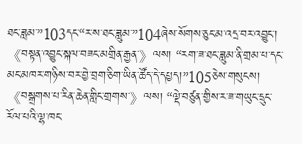ཐང་ཟླམ་”103དང་“ར་ས་ཐང་ཟླུམ་”104ཞེས་སོགས་ཅུང་མ་འདྲ་བར་འབྱུང་། 《བསྟན་འབྱུང་སྐལ་བཟང་མགྲིན་རྒྱན་》ལས། “རག་ཟ་ཐང་ཟླུམ་ནི་གྲམ་པ་དང་མང་མཁར་གཉིས་བར་བྱེ་བྲག་ཅིག་ཡིན་ཚོད་དེ་དཔྱད།”105ཅེས་གསུངས། 《བསྒྲགས་པ་རིན་ཆེན་གླིང་གྲགས་》ལས། “ལྡེ་བཙུན་གྱིས་ར་ཟ་གཡུང་དྲུང་རོལ་པའི་ལྷ་ཁང་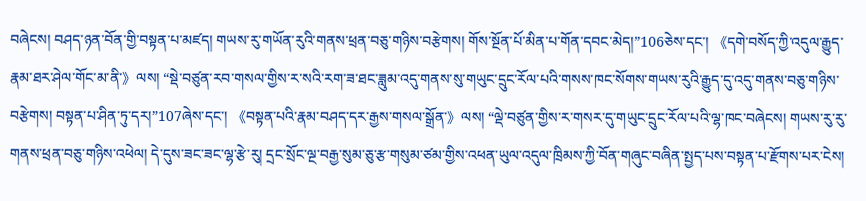བཞེངས། བཤད་ཉན་བོན་གྱི་བསྟན་པ་མཛད། གཡས་རུ་གཡོན་རུའི་གནས་ཕྲན་བཅུ་གཉིས་བརྩེགས། གོས་སྔོན་པོ་མིན་པ་གོན་དབང་མེད།”106ཅེས་དང་། 《དགེ་བསོད་ཀྱི་འདུལ་རྒྱུད་རྣམ་ཐར་ཤེལ་གོང་མ་ནི་》ལས། “སྡེ་བཙུན་རབ་གསལ་གྱིས་ར་སའི་རག་ཟ་ཐང་ཟླུམ་འདུ་གནས་སུ་གཡུང་དྲུང་རོལ་པའི་གསས་ཁང་སོགས་གཡས་རུའི་རྒྱུད་དུ་འདུ་གནས་བཅུ་གཉིས་བརྩེགས། བསྟན་པ་ཤིན་ཏུ་དར།”107ཞེས་དང་། 《བསྟན་པའི་རྣམ་བཤད་དར་རྒྱས་གསལ་སྒྲོན་》ལས། “ལྡེ་བཙུན་གྱིས་ར་གསར་དུ་གཡུང་དྲུང་རོལ་པའི་ལྷ་ཁང་བཞེངས། གཡས་རུ་རུ་གནས་ཕྲན་བཅུ་གཉིས་འཕེལ། དེ་དུས་ཟང་ཟང་ལྷ་རྩེ་རུ། དྲང་སྲོང་ལྔ་བརྒྱ་སུམ་ཅུ་རྩ་གསུམ་ཙམ་གྱིས་འཕན་ཡུལ་འདུལ་ཁྲིམས་ཀྱི་བོན་གཞུང་བཞིན་སྤྱད་པས་བསྟན་པ་རྫོགས་པར་ངེས།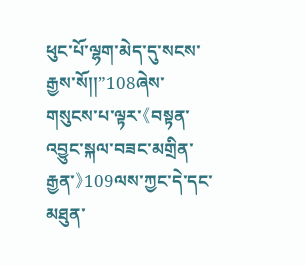ཕུང་པོ་ལྷག་མེད་དུ་སངས་རྒྱས་སོ།།”108ཞེས་གསུངས་པ་ལྟར་《བསྟན་འབྱུང་སྐལ་བཟང་མགྲིན་རྒྱན་》109ལས་ཀྱང་དེ་དང་མཐུན་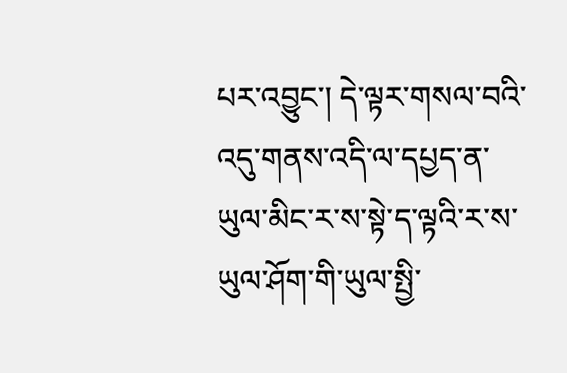པར་འབྱུང་། དེ་ལྟར་གསལ་བའི་འདུ་གནས་འདི་ལ་དཔྱད་ན་ཡུལ་མིང་ར་ས་སྟེ་ད་ལྟའི་ར་ས་ཡུལ་ཤོག་གི་ཡུལ་སྤྱི་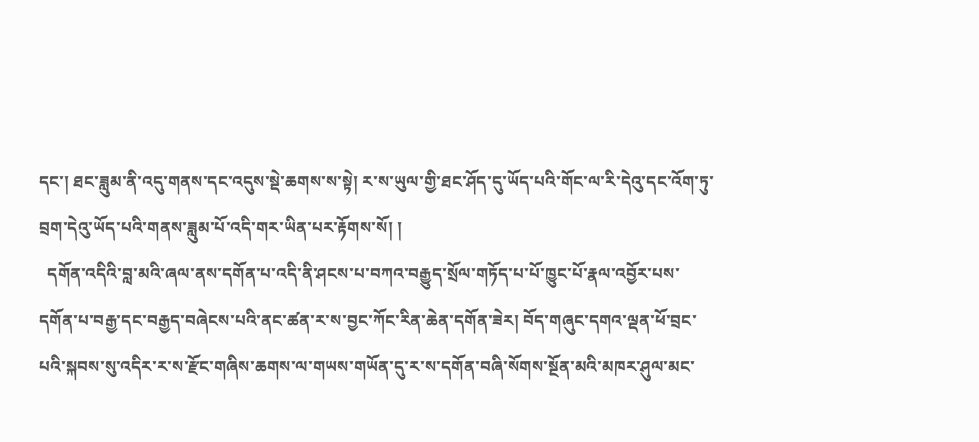དང་། ཐང་ཟླུམ་ནི་འདུ་གནས་དང་འདུས་སྡེ་ཆགས་ས་སྟེ། ར་ས་ཡུལ་གྱི་ཐང་ཤོད་དུ་ཡོད་པའི་གོང་ལ་རི་དེའུ་དང་འོག་ཏུ་བྲག་དེའུ་ཡོད་པའི་གནས་ཟླུམ་པོ་འདི་གར་ཡིན་པར་རྟོགས་སོ། །
  དགོན་འདིའི་བླ་མའི་ཞལ་ནས་དགོན་པ་འདི་ནི་ཤངས་པ་བཀའ་བརྒྱུད་སྲོལ་གཏོད་པ་པོ་ཁྱུང་པོ་རྣལ་འབྱོར་པས་དགོན་པ་བརྒྱ་དང་བརྒྱད་བཞེངས་པའི་ནང་ཚན་ར་ས་བྱང་ཀོང་རིན་ཆེན་དགོན་ཟེར། བོད་གཞུང་དགའ་ལྡན་ཕོ་བྲང་པའི་སྐབས་སུ་འདིར་ར་ས་རྫོང་གཞིས་ཆགས་ལ་གཡས་གཡོན་དུ་ར་ས་དགོན་བཞི་སོགས་སྔོན་མའི་མཁར་ཤུལ་མང་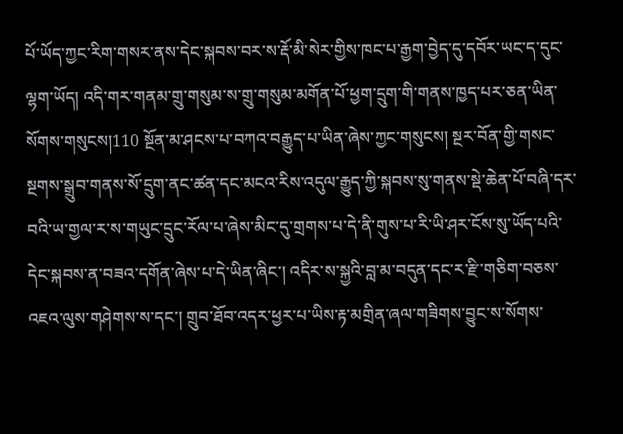པོ་ཡོད་ཀྱང་རིག་གསར་ནས་དེང་སྐབས་བར་ས་རྡོ་མི་སེར་གྱིས་ཁང་པ་རྒྱག་བྱེད་དུ་དབོར་ཡང་ད་དུང་ལྷག་ཡོད། འདི་གར་གནམ་གྲུ་གསུམ་ས་གྲུ་གསུམ་མགོན་པོ་ཕྱག་དྲུག་གི་གནས་ཁྱད་པར་ཅན་ཡིན་སོགས་གསུངས།110 སྔོན་མ་ཤངས་པ་བཀའ་བརྒྱུད་པ་ཡིན་ཞེས་ཀྱང་གསུངས། སྔར་བོན་གྱི་གསང་སྔགས་སྒྲུབ་གནས་སོ་དྲུག་ནང་ཚན་དང་མངའ་རིས་འདུལ་རྒྱུད་ཀྱི་སྐབས་སུ་གནས་སྡེ་ཆེན་པོ་བཞི་དར་བའི་ཡ་གྱལ་ར་ས་གཡུང་དྲུང་རོལ་པ་ཞེས་མིང་དུ་གྲགས་པ་དེ་ནི་གུས་པ་རི་ཡི་ཤར་ངོས་སུ་ཡོད་པའི་དེང་སྐབས་ན་བཟའ་དགོན་ཞེས་པ་དེ་ཡིན་ཞིང་། འདིར་ས་སྐྱའི་བླ་མ་བདུན་དང་ར་རྫི་གཅིག་བཅས་འཇའ་ལུས་གཤེགས་ས་དང་། གྲུབ་ཐོབ་འདར་ཕྱར་པ་ཡིས་རྟ་མགྲིན་ཞལ་གཟིགས་བྱུང་ས་སོགས་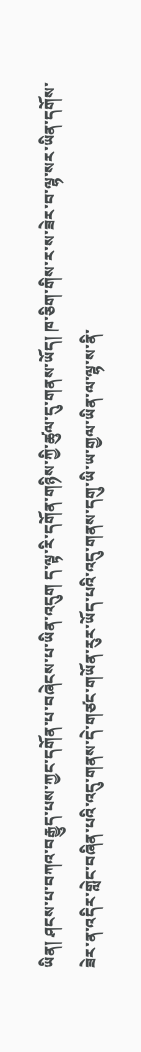ཡིན། ཤངས་པ་བཀའ་བརྒྱུད་པས་ཀྱང་དགོན་པ་བཞེངས་པ་ཡིན་འདུག ད་ལྟ་རི་དགོན་གཉིས་ཀྱི་ཚུལ་དུ་གནས་ཡོད། ཁ་ཅིག་གིས་ར་ས་ཟེར་བ་ལྷ་སར་ཡིན་དགོས་ཟེར་ན་འདིར་གླེང་བཞིན་པའི་འདུ་གནས་དེ་གཙང་གཡོན་རུར་ཡོད་པའི་འདུ་གནས་དགུ་ཡི་ཡ་གྱལ་ཡིན་ལ་ལྷ་ས་ནི་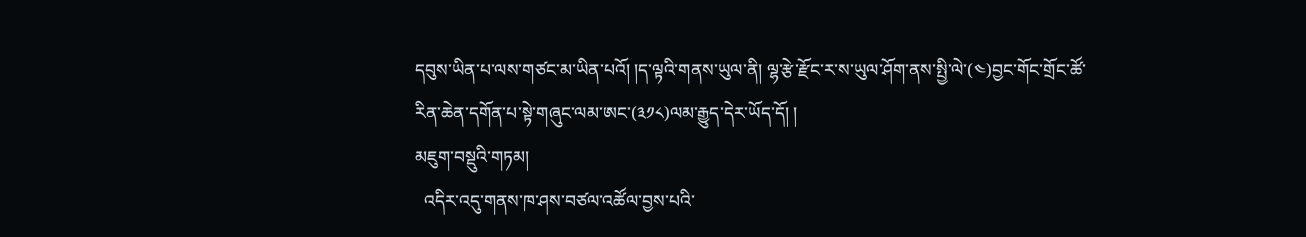དབུས་ཡིན་པ་ལས་གཙང་མ་ཡིན་པའོ། །ད་ལྟའི་གནས་ཡུལ་ནི། ལྷ་རྩེ་རྫོང་ར་ས་ཡུལ་ཤོག་ནས་སྤྱི་ལེ་(༤)བྱང་གོང་གྲོང་ཚོ་རིན་ཆེན་དགོན་པ་སྟེ་གཞུང་ལམ་ཨང་(༣༡༨)ལམ་རྒྱུད་དེར་ཡོད་དོ། །
མཇུག་བསྡུའི་གཏམ།
  འདིར་འདུ་གནས་ཁ་ཤས་བཙལ་འཚོལ་བྱས་པའི་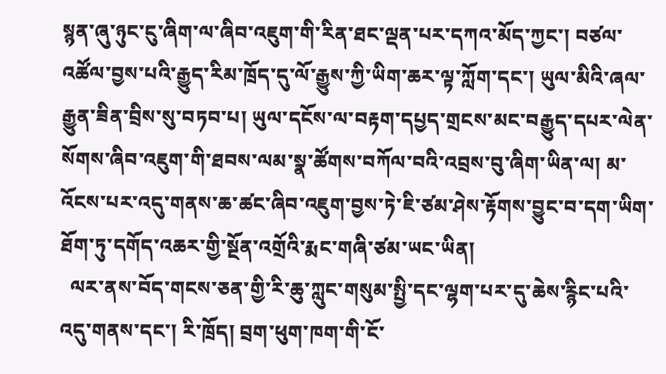སྙན་ཞུ་ཉུང་ངུ་ཞིག་ལ་ཞིབ་འཇུག་གི་རིན་ཐང་ལྡན་པར་དཀའ་མོད་ཀྱང་། བཙལ་འཚོལ་བྱས་པའི་རྒྱུད་རིམ་ཁྲོད་དུ་ལོ་རྒྱུས་ཀྱི་ཡིག་ཆར་ལྟ་ཀློག་དང་། ཡུལ་མིའི་ཞལ་རྒྱུན་ཟིན་བྲིས་སུ་བཏབ་པ། ཡུལ་དངོས་ལ་བརྟག་དཔྱད་གྲངས་མང་བརྒྱུད་དཔར་ལེན་སོགས་ཞིབ་འཇུག་གི་ཐབས་ལམ་སྣ་ཚོགས་བཀོལ་བའི་འབྲས་བུ་ཞིག་ཡིན་ལ། མ་འོངས་པར་འདུ་གནས་ཆ་ཚང་ཞིབ་འཇུག་བྱས་ཏེ་ཇི་ཙམ་ཤེས་རྟོགས་བྱུང་བ་དག་ཡིག་ཐོག་ཏུ་དགོད་འཆར་གྱི་སྔོན་འགྲོའི་རྨང་གཞི་ཙམ་ཡང་ཡིན།
  ལར་ནས་བོད་གངས་ཅན་གྱི་རི་ཆུ་ཀླུང་གསུམ་སྤྱི་དང་ལྷག་པར་དུ་ཆེས་རྙིང་པའི་འདུ་གནས་དང་། རི་ཁྲོད། བྲག་ཕུག་ཁག་གི་ངོ་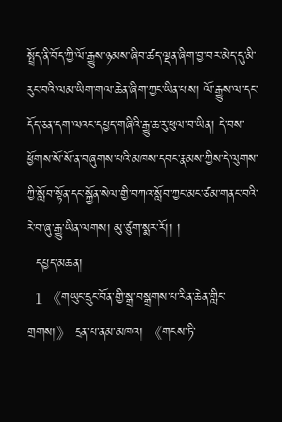སྤྲོད་ནི་བོད་ཀྱི་ལོ་རྒྱུས་ཉམས་ཞིབ་ཚད་ལྡན་ཞིག་བྱ་བར་མེད་དུ་མི་རུང་བའི་ལམ་ཡིག་གལ་ཆེན་ཞིག་ཀྱང་ཡིན་པས། ལོ་རྒྱུས་ལ་དང་དོད་ཅན་དག་ལའང་དཔྱད་གཞིའི་རྒྱུ་ཆ་རུ་ཕུལ་བ་ཡིན། དེ་བས་ཕྱོགས་སོ་སོ་ན་བཞུགས་པའི་མཁས་དབང་རྣམས་ཀྱིས་དེ་ལུགས་ཀྱི་སློབ་སྟོན་དང་སྐྱོན་སེལ་གྱི་བཀའ་སློབ་ཀྱང་མང་ཙམ་གནང་བའི་རེ་བ་ཞུ་རྒྱུ་ཡིན་ལགས། མུ་ཙུག་སྨར་རོ།། །
  དཔྱད་མཆན།
  1 《གཡུང་དྲུང་བོན་གྱི་སྒྲ་བསྒྲགས་པ་རིན་ཆེན་གླིང་གྲགས།》 དྲན་པ་ནམ་མཁའ། 《གངས་ཏི་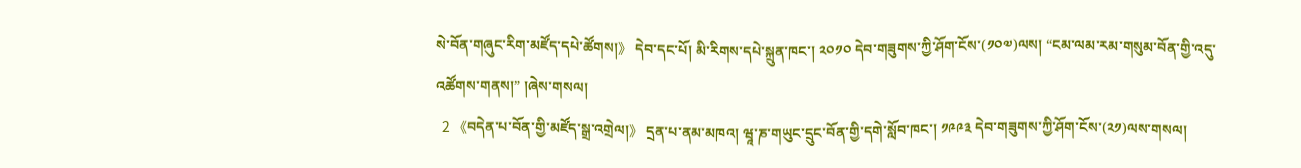སེ་བོན་གཞུང་རིག་མཛོད་དཔེ་ཚོགས།》 དེབ་དང་པོ། མི་རིགས་དཔེ་སྐྲུན་ཁང་། ༢༠༡༠ དེབ་གཟུགས་ཀྱི་ཤོག་ངོས་(༡༠༧)ལས། “ངམ་ལམ་རམ་གསུམ་བོན་གྱི་འདུ་འཚོགས་གནས།” །ཞེས་གསལ།
  2 《བདེན་པ་བོན་གྱི་མཛོད་སྒྲ་འགྲེལ།》 དྲན་པ་ནམ་མཁའ། ཝཱ་ཎ་གཡུང་དྲུང་བོན་གྱི་དགེ་སློབ་ཁང་། ༡༩༩༣ དེབ་གཟུགས་ཀྱི་ཤོག་ངོས་(༢༡)ལས་གསལ།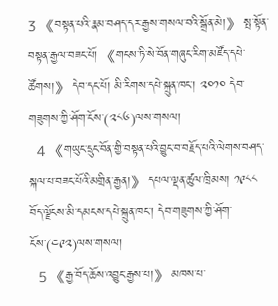3 《བསྟན་པའི་རྣམ་བཤད་དར་རྒྱས་གསལ་བའི་སྒྲོན་མེ།》 སྤ་སྟོན་བསྟན་རྒྱལ་བཟང་པོ། 《གངས་ཏི་སེ་བོན་གཞུང་རིག་མཛོད་དཔེ་ཚོགས།》 དེབ་དང་པོ། མི་རིགས་དཔེ་སྐྲུན་ཁང་། ༢༠༡༠ དེབ་གཟུགས་ཀྱི་ཤོག་ངོས་(༢༨༦)ལས་གསལ།
  4 《གཡུང་དྲུང་བོན་གྱི་བསྟན་པའི་བྱུང་བ་བརྗོད་པའི་ལེགས་བཤད་སྐལ་པ་བཟང་པོའི་མགྲིན་རྒྱན།》 དཔལ་ལྡན་ཚུལ་ཁྲིམས། ༡༩༨༨ བོད་ལྗོངས་མི་དམངས་དཔེ་སྐྲུན་ཁང་། དེབ་གཟུགས་ཀྱི་ཤོག་ངོས་(༤༩༢)ལས་གསལ།
  5 《རྒྱ་བོད་ཆོས་འབྱུང་རྒྱས་པ།》 མཁས་པ་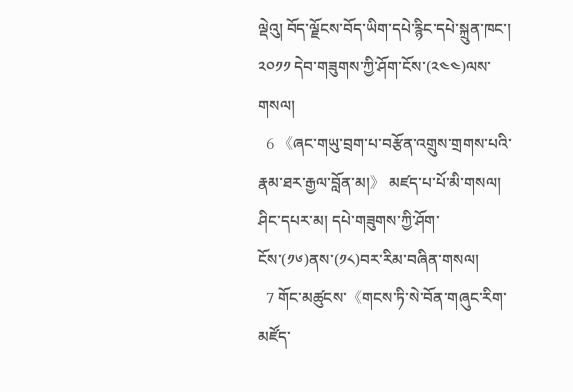ལྡེའུ། བོད་ལྗོངས་བོད་ཡིག་དཔེ་རྙིང་དཔེ་སྐྲུན་ཁང་། ༢༠༡༡ དེབ་གཟུགས་ཀྱི་ཤོག་ངོས་(༢༤༤)ལས་གསལ།
  6 《ཞང་གཡུ་བྲག་པ་བརྩོན་འགྲུས་གྲགས་པའི་རྣམ་ཐར་རྒྱལ་བློན་མ།》 མཛད་པ་པོ་མི་གསལ། ཤིང་དཔར་མ། དཔེ་གཟུགས་ཀྱི་ཤོག་ངོས་(༡༦)ནས་(༡༨)བར་རིམ་བཞིན་གསལ།
  7 གོང་མཚུངས་《གངས་ཏི་སེ་བོན་གཞུང་རིག་མཛོད་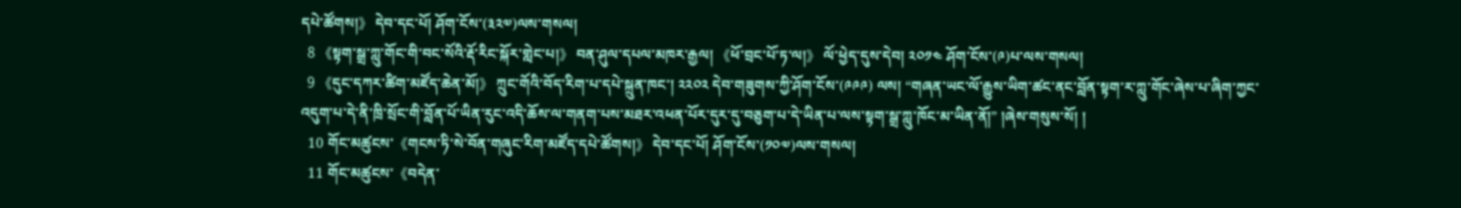དཔེ་ཚོགས།》 དེབ་དང་པོ། ཤོག་ངོས་(༣༢༧)ལས་གསལ།
  8 《སྟག་སྒྲ་ཀླུ་གོང་གི་བང་སོའི་རྡོ་རིང་སྐོར་གླེང་པ།》 བན་ཤུལ་དཔལ་མཁར་རྒྱལ། 《ཕོ་བྲང་པོ་ཏ་ལ།》 ལོ་ཕྱེད་དུས་དེབ། ༢༠༡༤ ཤོག་ངོས་(༩)པ་ལས་གསལ།
  9 《དུང་དཀར་ཚིག་མཛོད་ཆེན་མོ།》 ཀྲུང་གོའི་བོད་རིག་པ་དཔེ་སྐྲུན་ཁང་། ༢༢༠༢ དེབ་གཟུགས་ཀྱི་ཤོག་ངོས་(༩༩༩) ལས། “གཞན་ཡང་ལོ་རྒྱུས་ཡིག་ཚང་ནང་བློན་སྟག་ར་ཀླུ་གོང་ཞེས་པ་ཞིག་ཀྱང་འདུག་པ་དེ་ནི་ཁྲི་སྲོང་གི་བློན་པོ་ཡིན་རུང་འདི་ཆོས་ལ་གནག་པས་མཐར་འཕན་པོར་དུར་དུ་བཅུག་པ་དེ་ཡིན་པ་ལས་སྟག་སྒྲ་ཀླུ་ཁོང་མ་ཡིན་ནོ།” །ཞེས་གསུས་སོ། །
  10 གོང་མཚུངས་《གངས་ཏི་སེ་བོན་གཞུང་རིག་མཛོད་དཔེ་ཚོགས།》 དེབ་དང་པོ། ཤོག་ངོས་(༡༠༧)ལས་གསལ།
  11 གོང་མཚུངས་《བདེན་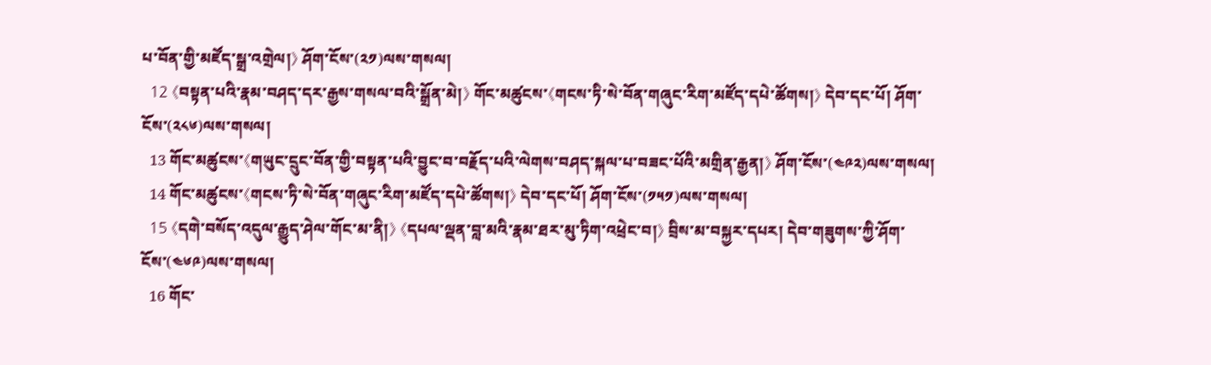པ་བོན་གྱི་མཛོད་སྒྲ་འགྲེལ།》 ཤོག་ངོས་(༢༡)ལས་གསལ།
  12 《བསྟན་པའི་རྣམ་བཤད་དར་རྒྱས་གསལ་བའི་སྒྲོན་མེ།》 གོང་མཚུངས་《གངས་ཏི་སེ་བོན་གཞུང་རིག་མཛོད་དཔེ་ཚོགས།》 དེབ་དང་པོ། ཤོག་ངོས་(༢༨༦)ལས་གསལ།
  13 གོང་མཚུངས་《གཡུང་དྲུང་བོན་གྱི་བསྟན་པའི་བྱུང་བ་བརྗོད་པའི་ལེགས་བཤད་སྐལ་པ་བཟང་པོའི་མགྲིན་རྒྱན།》 ཤོག་ངོས་(༤༩༢)ལས་གསལ།
  14 གོང་མཚུངས་《གངས་ཏི་སེ་བོན་གཞུང་རིག་མཛོད་དཔེ་ཚོགས།》 དེབ་དང་པོ། ཤོག་ངོས་(༡༥༡)ལས་གསལ།
  15 《དགེ་བསོད་འདུལ་རྒྱུད་ཤེལ་གོང་མ་ནི།》 《དཔལ་ལྡན་བླ་མའི་རྣམ་ཐར་མུ་ཏིག་འཕྲེང་བ།》 བྲིས་མ་བསྐྱར་དཔར། དེབ་གཟུགས་ཀྱི་ཤོག་ངོས་(༤༦༩)ལས་གསལ།
  16 གོང་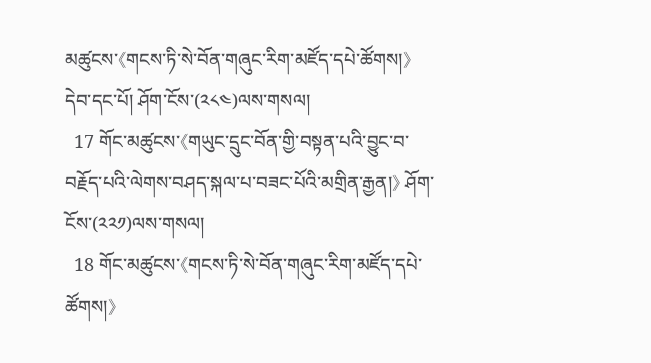མཚུངས་《གངས་ཏི་སེ་བོན་གཞུང་རིག་མཛོད་དཔེ་ཚོགས།》 དེབ་དང་པོ། ཤོག་ངོས་(༢༨༤)ལས་གསལ།
  17 གོང་མཚུངས་《གཡུང་དྲུང་བོན་གྱི་བསྟན་པའི་བྱུང་བ་བརྗོད་པའི་ལེགས་བཤད་སྐལ་པ་བཟང་པོའི་མགྲིན་རྒྱན།》 ཤོག་ངོས་(༢༢༡)ལས་གསལ།
  18 གོང་མཚུངས་《གངས་ཏི་སེ་བོན་གཞུང་རིག་མཛོད་དཔེ་ཚོགས།》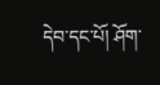དེབ་དང་པོ། ཤོག་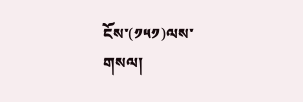ངོས་(༡༥༡)ལས་གསལ།